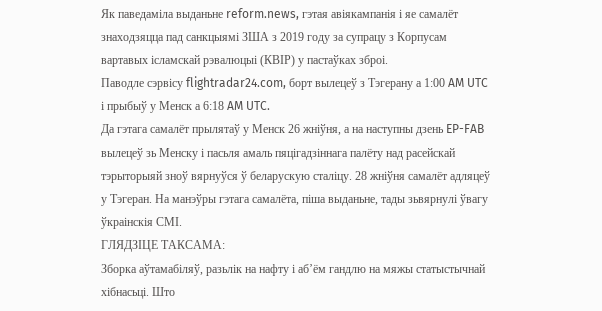Як паведаміла выданьне reform.news, гэтая авіякампанія і яе самалёт знаходзяцца пад санкцыямі ЗША з 2019 году за супрацу з Корпусам вартавых ісламскай рэвалюцыі (КВІР) у пастаўках зброі.
Паводле сэрвісу flightradar24.com, борт вылецеў з Тэгерану а 1:00 AM UTC і прыбыў у Менск а 6:18 AM UTC.
Да гэтага самалёт прылятаў у Менск 26 жніўня, а на наступны дзень EP-FAB вылецеў зь Менску і пасьля амаль пяцігадзіннага палёту над расейскай тэрыторыяй зноў вярнуўся ў беларускую сталіцу. 28 жніўня самалёт адляцеў у Тэгеран. На манэўры гэтага самалёта, піша выданьне, тады зьвярнулі ўвагу ўкраінскія СМІ.
ГЛЯДЗІЦЕ ТАКСАМА:
Зборка аўтамабіляў, разьлік на нафту і аб’ём гандлю на мяжы статыстычнай хібнасьці. Што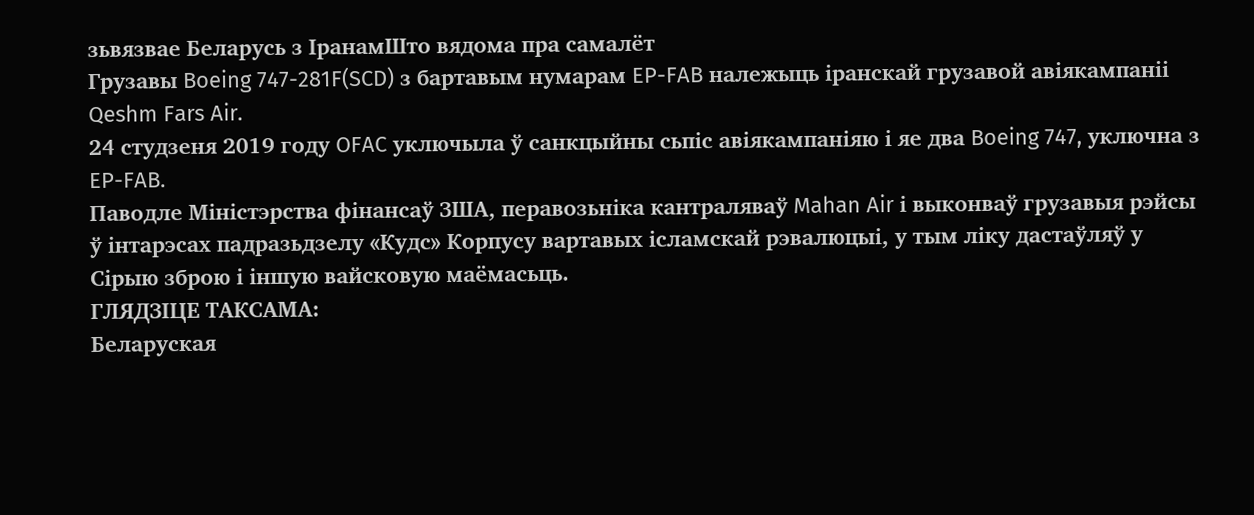зьвязвае Беларусь з ІранамШто вядома пра самалёт
Грузавы Boeing 747-281F(SCD) з бартавым нумарам EP-FAB належыць іранскай грузавой авіякампаніі Qeshm Fars Air.
24 студзеня 2019 году OFAC уключыла ў санкцыйны сьпіс авіякампаніяю і яе два Boeing 747, уключна з EP-FAB.
Паводле Міністэрства фінансаў ЗША, перавозьніка кантраляваў Mahan Air і выконваў грузавыя рэйсы ў інтарэсах падразьдзелу «Кудс» Корпусу вартавых ісламскай рэвалюцыі, у тым ліку дастаўляў у Сірыю зброю і іншую вайсковую маёмасьць.
ГЛЯДЗІЦЕ ТАКСАМА:
Беларуская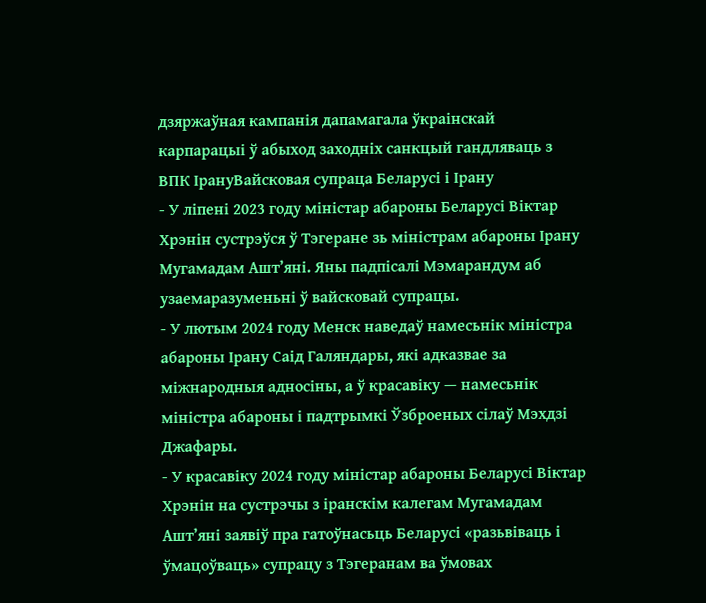дзяржаўная кампанія дапамагала ўкраінскай карпарацыі ў абыход заходніх санкцый гандляваць з ВПК ІрануВайсковая супраца Беларусі і Ірану
- У ліпені 2023 году міністар абароны Беларусі Віктар Хрэнін сустрэўся ў Тэгеране зь міністрам абароны Ірану Мугамадам Ашт’яні. Яны падпісалі Мэмарандум аб узаемаразуменьні ў вайсковай супрацы.
- У лютым 2024 году Менск наведаў намесьнік міністра абароны Ірану Саід Галяндары, які адказвае за міжнародныя адносіны, а ў красавіку — намесьнік міністра абароны і падтрымкі Ўзброеных сілаў Мэхдзі Джафары.
- У красавіку 2024 году міністар абароны Беларусі Віктар Хрэнін на сустрэчы з іранскім калегам Мугамадам Ашт’яні заявіў пра гатоўнасьць Беларусі «разьвіваць і ўмацоўваць» супрацу з Тэгеранам ва ўмовах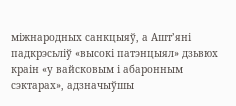міжнародных санкцыяў, а Ашт’яні падкрэсьліў «высокі патэнцыял» дзьвюх краін «у вайсковым і абаронным сэктарах», адзначыўшы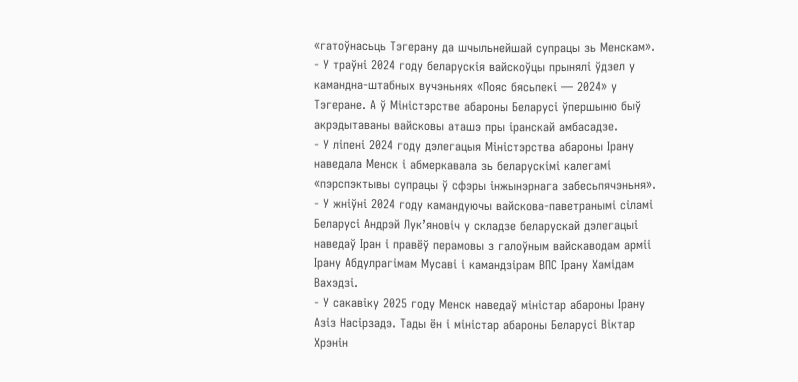«гатоўнасьць Тэгерану да шчыльнейшай супрацы зь Менскам».
- У траўні 2024 году беларускія вайскоўцы прынялі ўдзел у камандна-штабных вучэньнях «Пояс бясьпекі — 2024» у Тэгеране. А ў Міністэрстве абароны Беларусі ўпершыню быў акрэдытаваны вайсковы аташэ пры іранскай амбасадзе.
- У ліпені 2024 году дэлегацыя Міністэрства абароны Ірану наведала Менск і абмеркавала зь беларускімі калегамі «пэрспэктывы супрацы ў сфэры інжынэрнага забесьпячэньня».
- У жніўні 2024 году камандуючы вайскова-паветранымі сіламі Беларусі Андрэй Лук’яновіч у складзе беларускай дэлегацыі наведаў Іран і правёў перамовы з галоўным вайскаводам арміі Ірану Абдулрагімам Мусаві і камандзірам ВПС Ірану Хамідам Вахэдзі.
- У сакавіку 2025 году Менск наведаў міністар абароны Ірану Азіз Насірзадэ. Тады ён і міністар абароны Беларусі Віктар Хрэнін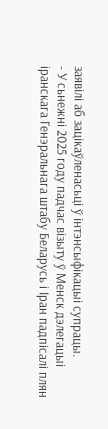заявілі аб зацікаўленасьці ў інтэнсыфікацыі супрацы.
- У сьнежні 2025 году падчас візыту ў Менск дэлегацыі іранскага Генэральнага штабу Беларусь і Іран падпісалі плян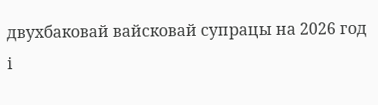двухбаковай вайсковай супрацы на 2026 год і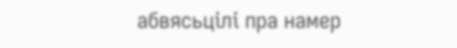абвясьцілі пра намер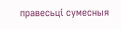правесьці сумесныя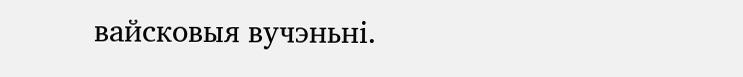вайсковыя вучэньні.